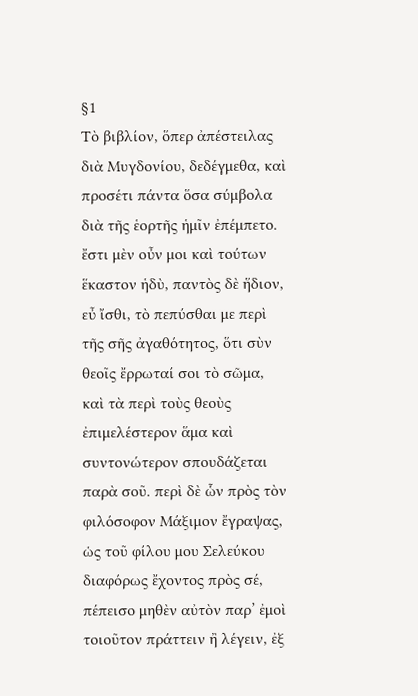§1
Τὸ βιβλίον, ὅπερ ἀπέστειλας διὰ Μυγδονίου, δεδέγμεθα, καὶ προσέτι πάντα ὅσα σύμβολα διὰ τῆς ἑορτῆς ἡμῖν ἐπέμπετο. ἔστι μὲν οὖν μοι καὶ τούτων ἕκαστον ἡδὺ, παντὸς δὲ ἥδιον, εὖ ἴσθι, τὸ πεπύσθαι με περὶ τῆς σῆς ἀγαθότητος, ὅτι σὺν θεοῖς ἔρρωταί σοι τὸ σῶμα, καὶ τὰ περὶ τοὺς θεοὺς ἐπιμελέστερον ἅμα καὶ συντονώτερον σπουδάζεται παρὰ σοῦ. περὶ δὲ ὧν πρὸς τὸν φιλόσοφον Μάξιμον ἔγραψας, ὡς τοῦ φίλου μου Σελεύκου διαφόρως ἔχοντος πρὸς σέ, πέπεισο μηθὲν αὐτὸν παρ’ ἐμοὶ τοιοῦτον πράττειν ἢ λέγειν, ἐξ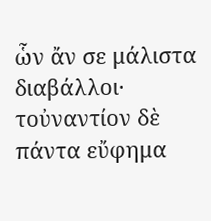ὧν ἄν σε μάλιστα διαβάλλοι· τοὐναντίον δὲ πάντα εὔφημα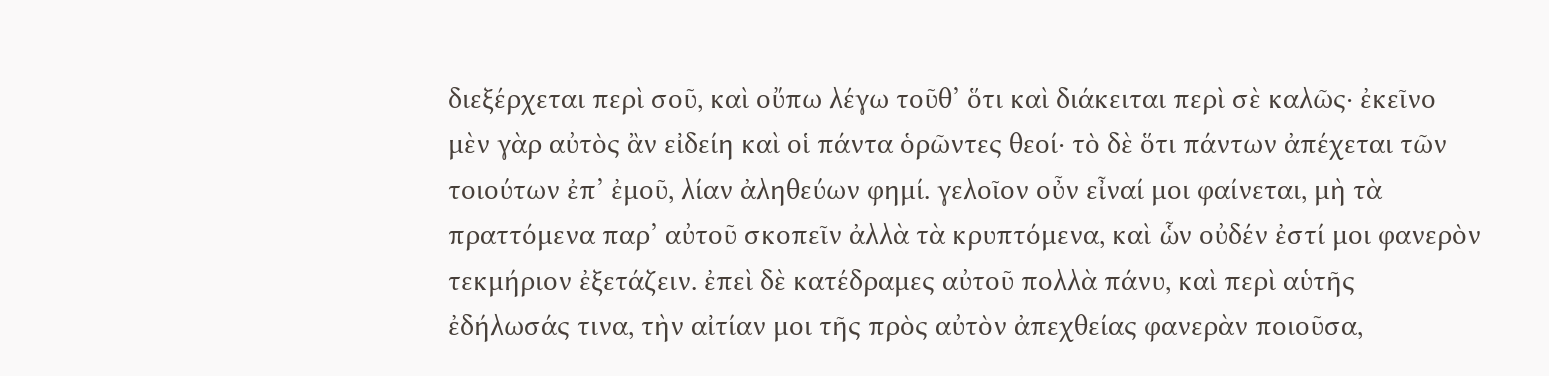διεξέρχεται περὶ σοῦ, καὶ οὔπω λέγω τοῦθ’ ὅτι καὶ διάκειται περὶ σὲ καλῶς· ἐκεῖνο μὲν γὰρ αὐτὸς ἂν εἰδείη καὶ οἱ πάντα ὁρῶντες θεοί· τὸ δὲ ὅτι πάντων ἀπέχεται τῶν τοιούτων ἐπ’ ἐμοῦ, λίαν ἀληθεύων φημί. γελοῖον οὖν εἶναί μοι φαίνεται, μὴ τὰ πραττόμενα παρ’ αὐτοῦ σκοπεῖν ἀλλὰ τὰ κρυπτόμενα, καὶ ὧν οὐδέν ἐστί μοι φανερὸν τεκμήριον ἐξετάζειν. ἐπεὶ δὲ κατέδραμες αὐτοῦ πολλὰ πάνυ, καὶ περὶ αὑτῆς ἐδήλωσάς τινα, τὴν αἰτίαν μοι τῆς πρὸς αὐτὸν ἀπεχθείας φανερὰν ποιοῦσα,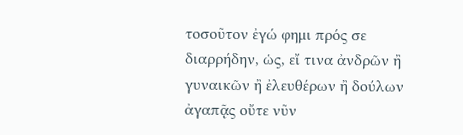τοσοῦτον ἐγώ φημι πρός σε διαρρήδην, ὡς, εἴ τινα ἀνδρῶν ἢ γυναικῶν ἢ ἐλευθέρων ἢ δούλων ἀγαπᾷς οὔτε νῦν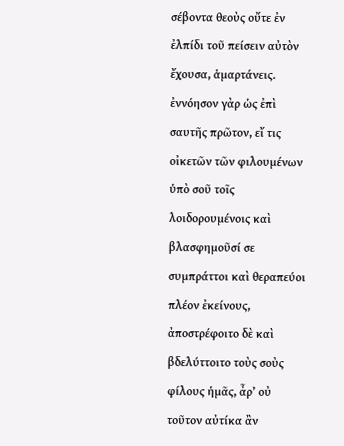σέβοντα θεοὺς οὔτε ἐν ἐλπίδι τοῦ πείσειν αὐτὸν ἔχουσα, ἁμαρτάνεις. ἐννόησον γὰρ ὡς ἐπὶ σαυτῆς πρῶτον, εἴ τις οἰκετῶν τῶν φιλουμένων ὑπὸ σοῦ τοῖς λοιδορουμένοις καὶ βλασφημοῦσί σε συμπράττοι καὶ θεραπεύοι πλέον ἐκείνους, ἀποστρέφοιτο δὲ καὶ βδελύττοιτο τοὺς σοὺς φίλους ἡμᾶς, ἆρ’ οὐ τοῦτον αὐτίκα ἂν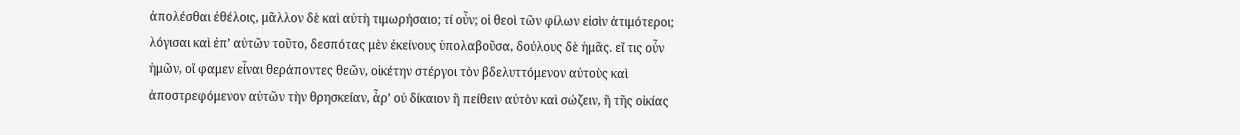ἀπολέσθαι ἐθέλοις, μᾶλλον δὲ καὶ αὐτὴ τιμωρήσαιο; τί οὖν; οἱ θεοὶ τῶν φίλων εἰσὶν ἀτιμότεροι; λόγισαι καὶ ἐπ’ αὐτῶν τοῦτο, δεσπότας μὲν ἐκείνους ὑπολαβοῦσα, δούλους δὲ ἡμᾶς. εἴ τις οὖν ἡμῶν, οἵ φαμεν εἶναι θεράποντες θεῶν, οἰκέτην στέργοι τὸν βδελυττόμενον αὐτοὺς καὶ ἀποστρεφόμενον αὐτῶν τὴν θρησκείαν, ἆρ’ οὐ δίκαιον ἢ πείθειν αὐτὸν καὶ σώζειν, ἢ τῆς οἰκίας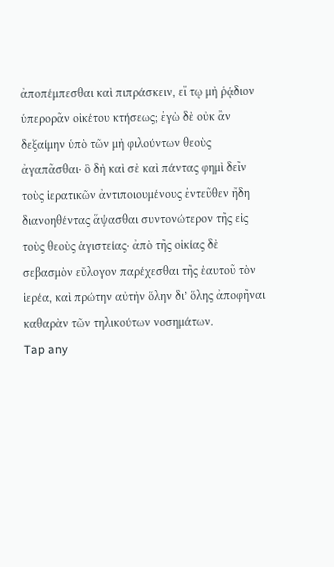ἀποπέμπεσθαι καὶ πιπράσκειν, εἴ τῳ μὴ ῥᾴδιον ὑπερορᾶν οἰκέτου κτήσεως; ἐγὼ δὲ οὐκ ἂν δεξαίμην ὑπὸ τῶν μὴ φιλούντων θεοὺς ἀγαπᾶσθαι· ὃ δὴ καὶ σὲ καὶ πάντας φημὶ δεῖν τοὺς ἱερατικῶν ἀντιποιουμένους ἐντεῦθεν ἤδη διανοηθέντας ἅψασθαι συντονώτερον τῆς εἰς τοὺς θεοὺς ἁγιστείας· ἀπὸ τῆς οἰκίας δὲ σεβασμὸν εὔλογον παρέχεσθαι τῆς ἑαυτοῦ τὸν ἱερέα, καὶ πρώτην αὐτὴν ὅλην δι’ ὅλης ἀποφῆναι καθαρὰν τῶν τηλικούτων νοσημάτων.
Tap any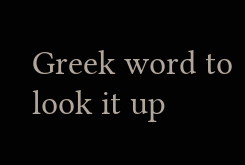Greek word to look it up